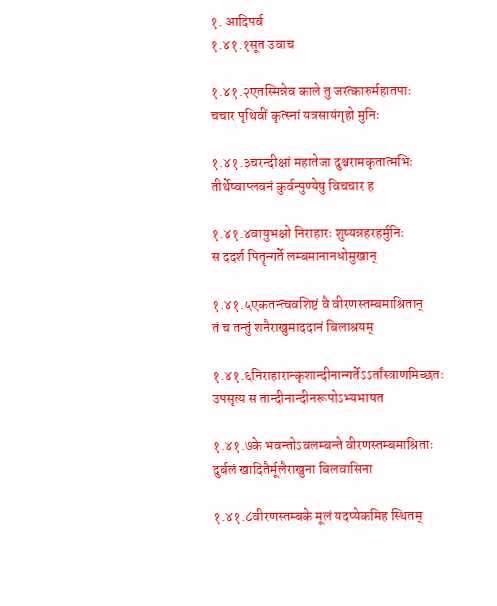१. आदिपर्व
१.४१.१सूत उवाच

१.४१.२एतस्मिन्नेव काले तु जरत्कारुर्महातपाः
चचार पृथिवीं कृत्स्नां यत्रसायंगृहो मुनिः

१.४१.३चरन्दीक्षां महातेजा दुश्चरामकृतात्मभिः
तीर्थेष्वाप्लवनं कुर्वन्पुण्येषु विचचार ह

१.४१.४वायुभक्षो निराहारः शुष्यन्नहरहर्मुनिः
स ददर्श पितॄन्गर्ते लम्बमानानधोमुखान्

१.४१.५एकतन्त्ववशिष्टं वै वीरणस्तम्बमाश्रितान्
तं च तन्तुं शनैराखुमाददानं बिलाश्रयम्

१.४१.६निराहारान्कृशान्दीनान्गर्तेऽऽर्तांस्त्राणमिच्छतः
उपसृत्य स तान्दीनान्दीनरूपोऽभ्यभाषत

१.४१.७के भवन्तोऽवलम्बन्ते वीरणस्तम्बमाश्रिताः
दुर्बलं खादितैर्मूलैराखुना बिलवासिना

१.४१.८वीरणस्तम्बके मूलं यदप्येकमिह स्थितम्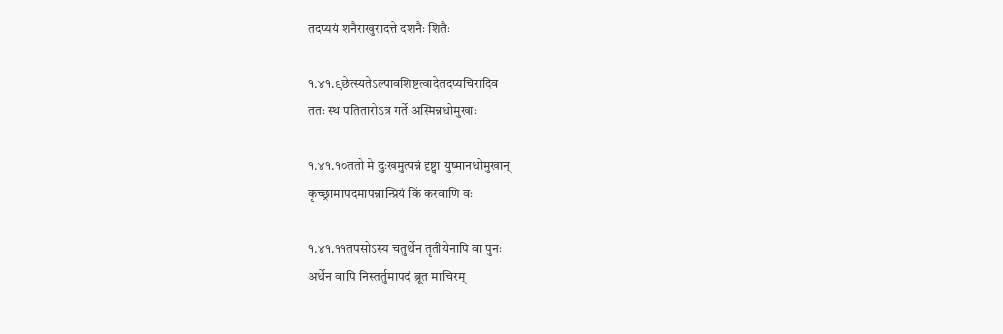तदप्ययं शनैराखुरादत्ते दशनैः शितैः

१.४१.९छेत्स्यतेऽल्पावशिष्टत्वादेतदप्यचिरादिव
ततः स्थ पतितारोऽत्र गर्ते अस्मिन्नधोमुखाः

१.४१.१०ततो मे दुःखमुत्पन्नं दृष्ट्वा युष्मानधोमुखान्
कृच्छ्रामापदमापन्नान्प्रियं किं करवाणि वः

१.४१.११तपसोऽस्य चतुर्थेन तृतीयेनापि वा पुनः
अर्धेन वापि निस्तर्तुमापदं ब्रूत माचिरम्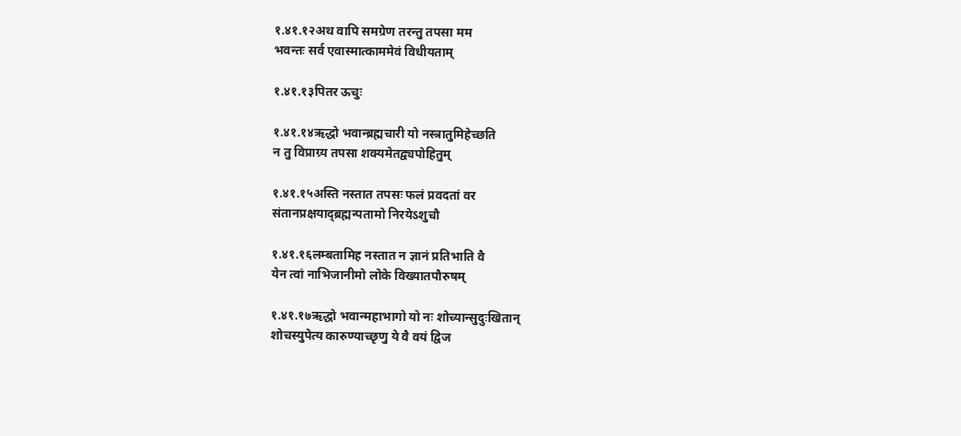१.४१.१२अथ वापि समग्रेण तरन्तु तपसा मम
भवन्तः सर्व एवास्मात्काममेवं विधीयताम्

१.४१.१३पितर ऊचुः

१.४१.१४ऋद्धो भवान्ब्रह्मचारी यो नस्त्रातुमिहेच्छति
न तु विप्राग्र्य तपसा शक्यमेतद्व्यपोहितुम्

१.४१.१५अस्ति नस्तात तपसः फलं प्रवदतां वर
संतानप्रक्षयाद्ब्रह्मन्पतामो निरयेऽशुचौ

१.४१.१६लम्बतामिह नस्तात न ज्ञानं प्रतिभाति वै
येन त्वां नाभिजानीमो लोके विख्यातपौरुषम्

१.४१.१७ऋद्धो भवान्महाभागो यो नः शोच्यान्सुदुःखितान्
शोचस्युपेत्य कारुण्याच्छृणु ये वै वयं द्विज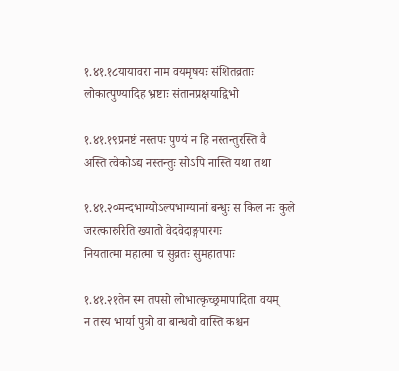१.४१.१८यायावरा नाम वयमृषयः संशितव्रताः
लोकात्पुण्यादिह भ्रष्टाः संतानप्रक्षयाद्विभो

१.४१.१९प्रनष्टं नस्तपः पुण्यं न हि नस्तन्तुरस्ति वै
अस्ति त्वेकोऽद्य नस्तन्तुः सोऽपि नास्ति यथा तथा

१.४१.२०मन्दभाग्योऽल्पभाग्यानां बन्धुः स किल नः कुले
जरत्कारुरिति ख्यातो वेदवेदाङ्गपारगः
नियतात्मा महात्मा च सुव्रतः सुमहातपाः

१.४१.२१तेन स्म तपसो लोभात्कृच्छ्रमापादिता वयम्
न तस्य भार्या पुत्रो वा बान्धवो वास्ति कश्चन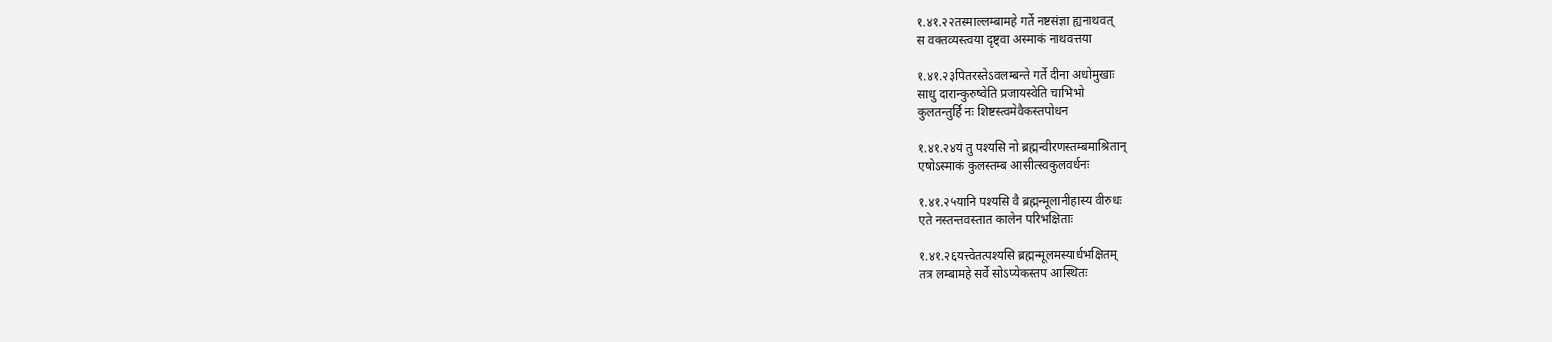१.४१.२२तस्माल्लम्बामहे गर्ते नष्टसंज्ञा ह्यनाथवत्
स वक्तव्यस्त्वया दृष्ट्वा अस्माकं नाथवत्तया

१.४१.२३पितरस्तेऽवलम्बन्ते गर्ते दीना अधोमुखाः
साधु दारान्कुरुष्वेति प्रजायस्वेति चाभिभो
कुलतन्तुर्हि नः शिष्टस्त्वमेवैकस्तपोधन

१.४१.२४यं तु पश्यसि नो ब्रह्मन्वीरणस्तम्बमाश्रितान्
एषोऽस्माकं कुलस्तम्ब आसीत्स्वकुलवर्धनः

१.४१.२५यानि पश्यसि वै ब्रह्मन्मूलानीहास्य वीरुधः
एते नस्तन्तवस्तात कालेन परिभक्षिताः

१.४१.२६यत्त्वेतत्पश्यसि ब्रह्मन्मूलमस्यार्धभक्षितम्
तत्र लम्बामहे सर्वे सोऽप्येकस्तप आस्थितः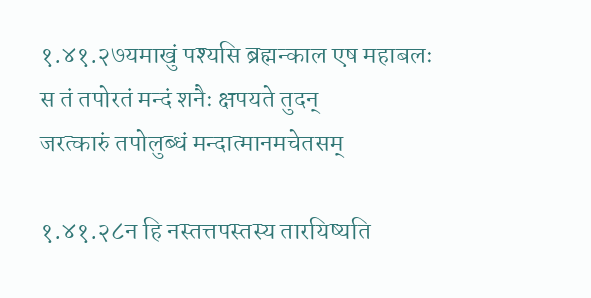१.४१.२७यमाखुं पश्यसि ब्रह्मन्काल एष महाबलः
स तं तपोरतं मन्दं शनैः क्षपयते तुदन्
जरत्कारुं तपोलुब्धं मन्दात्मानमचेतसम्

१.४१.२८न हि नस्तत्तपस्तस्य तारयिष्यति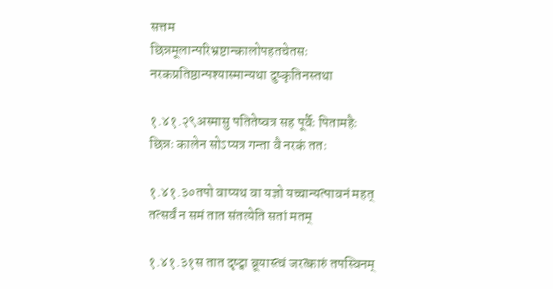सत्तम
छिन्नमूलान्परिभ्रष्टान्कालोपहतचेतसः
नरकप्रतिष्ठान्पश्यास्मान्यथा दुष्कृतिनस्तथा

१.४१.२९अस्मासु पतितेष्वत्र सह पूर्वैः पितामहैः
छिन्नः कालेन सोऽप्यत्र गन्ता वै नरकं ततः

१.४१.३०तपो वाप्यथ वा यज्ञो यच्चान्यत्पावनं महत्
तत्सर्वं न समं तात संतत्येति सतां मतम्

१.४१.३१स तात दृष्ट्वा ब्रूयास्त्वं जरत्कारुं तपस्विनम्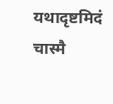यथादृष्टमिदं चास्मै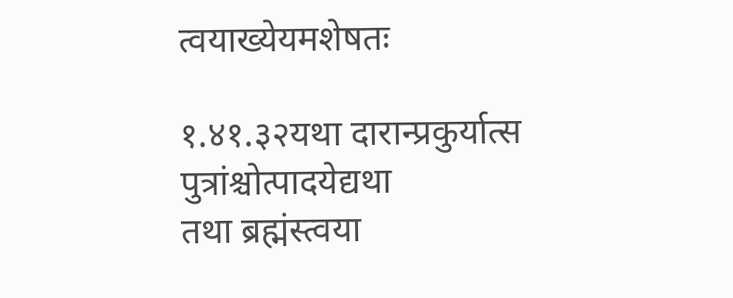त्वयाख्येयमशेषतः

१.४१.३२यथा दारान्प्रकुर्यात्स पुत्रांश्चोत्पादयेद्यथा
तथा ब्रह्मंस्त्वया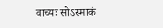वाच्यः सोऽस्माकं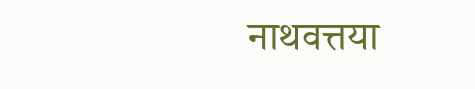नाथवत्तया